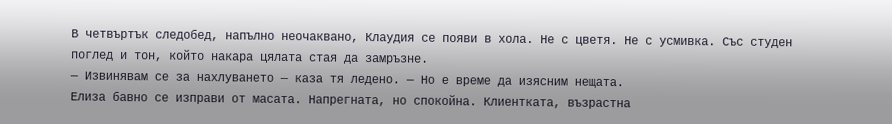В четвъртък следобед, напълно неочаквано, Клаудия се появи в хола. Не с цветя. Не с усмивка. Със студен поглед и тон, който накара цялата стая да замръзне.
— Извинявам се за нахлуването — каза тя ледено. — Но е време да изясним нещата.
Елиза бавно се изправи от масата. Напрегната, но спокойна. Клиентката, възрастна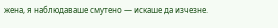жена, я наблюдаваше смутено — искаше да изчезне.